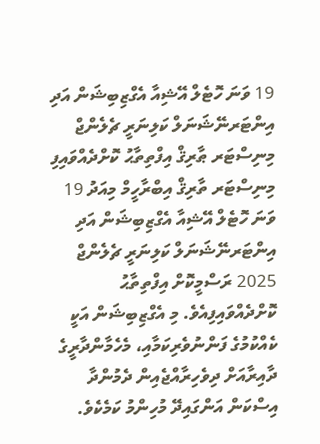19 ވަނަ ހޮޓެލް އޭޝިއާ އެގްޒިބިޝަން އަދި އިންޓަރނޭޝަނަލް ކަލިނަރީ ޗެލެންޖް މިނިސްޓަރ ޠާރިޤް އިފްތިތާޙު ކޮށްދެއްވައިފި
މިނިސްޓަރ ތާރިޤް އިބްރާހީމް މިއަދު 19 ވަނަ ހޮޓެލް އޭޝިއާ އެގްޒިބިޝަން އަދި އިންޓަރނޭޝަނަލް ކަލިނަރީ ޗެލެންޖް 2025 ރަސްމީކޮށް އިފްތިތާޙު ކޮށްދެއްވައިފިއެވެ. މި އެގްޒިބިޝަން އަކީ ކެއްކުމުގެ ފަންނުވެރިކަމާއި، މެހެމާންދާރީގެ ދާއިރާއަށް ދިވެހިރާއްޖެއިން ދެމުންދާ އިސްކަން އަންގައިދޭ މުހިންމު ކަމެކެވެ.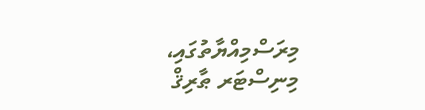މިރަސްމިއްޔާތުގައި، މިނިސްޓަރ ޠާރިޤް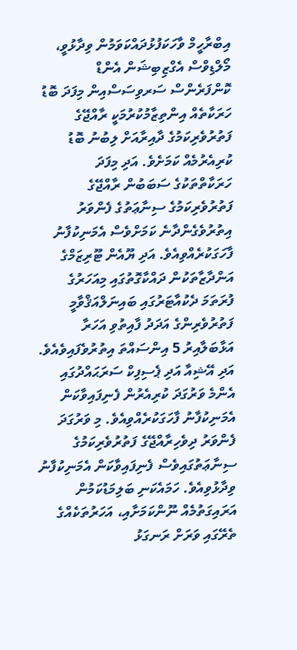އިބްރާހީމް ވާހަކަފުޅުދައްކަވަމުން ވިދާޅުވީ، މޯލްޑިވްސް އެގްޒިބިޝަން އެންޑް ކޮންފަރެންސް ސަރވިސަސްއިން މިފަދަ ބޮޑު ހަރަކާތެއް އިންތިޒާމުކުރުމަކީ ރާއްޖޭގެ ފަތުރުވެރިކަމުގެ ދާއިރާއަށް ލިބުނު ބޮޑު ކުރިއެރުމެއް ކަމަށެވެ. އަދި މިފަދަ ހަރަކާތްތަކުގެ ސަބަބުން ރާއްޖޭގެ ފަތުރުވެރިކަމުގެ ސިނާޢަތުގެ ފެންވަރު އިތުރުވެގެންދާނެ ކަމަށްވެސް އެމަނިކުފާނު ފާހަގަކުރެއްވިއެވެ. އަދި ޔޫއެން ޓޫރިޒަމްގެ އަންދާޒާތަކުން ދައްކާގޮތުގައި މިއަހަރުގެ ފުރަތަމަ ދެކުއާޓަރުގައި ބައިނަލްއަޤްވާމީ ފަތުރުވެރިންގެ އަދަދު ފާއިތުވި އަހަރާ އަޅާބަލާއިރު 5 އިންސައްތަ އިތުރުވެފައިވެއެވެ. އަދި އޭޝިއާ އަދި ޕެސިފިކް ސަރަޙައްދުގައި އެންމެ ވަރުގަދަ ކުރިއެރުން ފެނިފައިވާކަން އެމަނިކުފާނު ފާހަގަކުރެއްވިއެވެ. މި ވަރުގަދަ ފެންވަރު ދިވެހިރާއްޖޭގެ ފަތުރުވެރިކަމުގެ ސިނާޢަތުގައިވެސް ފެނިފައިވާކަން އެމަނިކުފާނު ވިދާޅުވިއެވެ. ހަމައެކަނި ބަލިމަޑުކަމުން އަރައިގަތުމެއް ނޫންކަމަށާއި، އަހަރުތަކެއްގެ ތެރޭގައި ވަރަށް ރަނގަޅު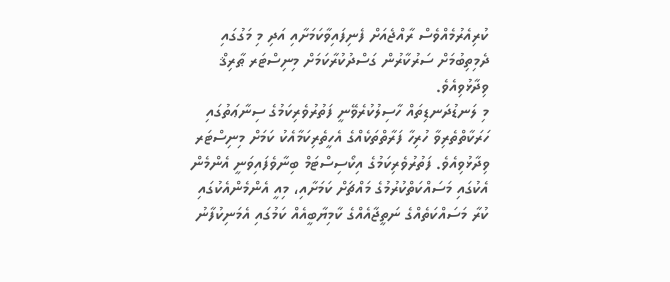ކުރިއެރުމެއްވެސް ރާއްޖެއަށް ފެނިފައިވާކަމަށާއި އަދި މި މަގުގައި ދެމިތިބުމަށް ސަރުކާރުން ގަސްދުކުރާކަމަށް މިނިސްޓަރ ޠާރިޤް ވިދާޅުވިއެވެ.
މި ލަނޑުދަނޑިތައް ހާސިލުކުރެވޭނީ ފަތުރުވެރިކަމުގެ ސިނާޢަތުގައި ހަރަކާތްތެރިވާ ހުރިހާ ފަރާތްތަކެއްގެ އެހީތެރިކަމާއެކު ކަމަށް މިނިސްޓަރ ވިދާޅުވިއެވެ. ފަތުރުވެރިކަމުގެ އިކޯސިސްޓަމް ބިނާވެފައިވަނީ އެންމެން އެކުގައި މަސައްކަތްކުރުމުގެ މައްޗަށް ކަމަށާއި، މިއީ އެންމެންއެކުގައި ކުރާ މަސައްކަތެއްގެ ނަތީޖާއެއްގެ ކާމިޔާބީއެއް ކަމުގައި އެމަނިކުފާނު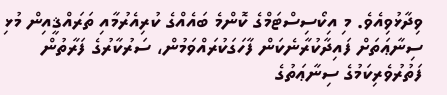ވިދާޅުވިއެވެ. މި އިކޯސިސްޓަމްގެ ކޮންމެ ބައެއްގެ ކުރިއެރުމާއި ތަރައްޤީއިން މުޅި ސިނާޢަތަށް ފައިދާކުރާނެކަން ފާހަގަކުރައްވަމުން، ސަރުކާރުގެ ފަރާތުން ފަތުރުވެރިކަމުގެ ސިނާޢަތުގެ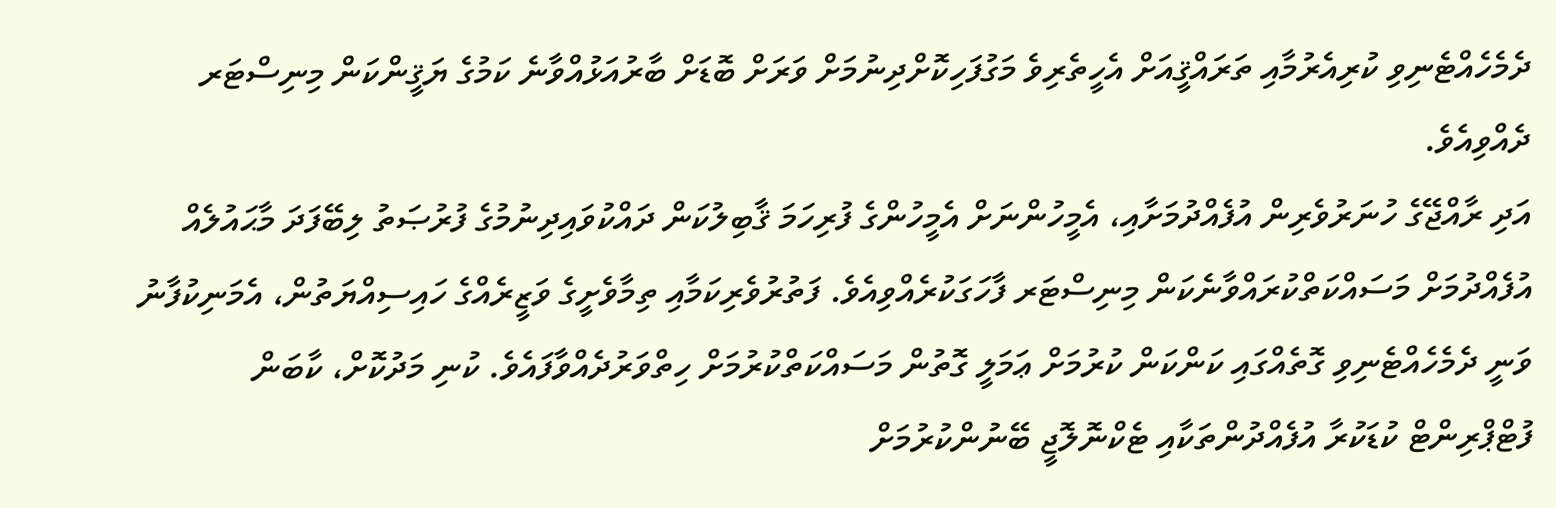ދެމެހެއްޓެނިވި ކުރިއެރުމާއި ތަރައްޤީއަށް އެހީތެރިވެ މަގުފަހިކޮށްދިނުމަށް ވަރަށް ބޮޑަށް ބާރުއަޅުއްވާނެ ކަމުގެ ޔަޤީންކަން މިނިސްޓަރ ދެއްވިއެވެ.
އަދި ރާއްޖޭގެ ހުނަރުވެރިން އުފެއްދުމަށާއި، އެމީހުންނަށް އެމީހުންގެ ފުރިހަމަ ޤާބިލުކަން ދައްކުވައިދިނުމުގެ ފުރުޞަތު ލިބޭފަދަ މާޙައުލެއް އުފެއްދުމަށް މަސައްކަތްކުރައްވާނެކަން މިނިސްޓަރ ފާހަގަކުރެއްވިއެވެ. ފަތުރުވެރިކަމާއި ތިމާވެށީގެ ވަޒީރެއްގެ ހައިސިއްޔަތުން، އެމަނިކުފާނު ވަނީ ދެމެހެއްޓެނިވި ގޮތެއްގައި ކަންކަން ކުރުމަށް ޢަމަލީ ގޮތުން މަސައްކަތްކުރުމަށް ހިތްވަރުދެއްވާފައެވެ. ކުނި މަދުކޮށް، ކާބަން ފުޓްޕްރިންޓް ކުޑަކުރާ އުފެއްދުންތަކާއި ޓެކްނޮލޮޖީ ބޭނުންކުރުމަށް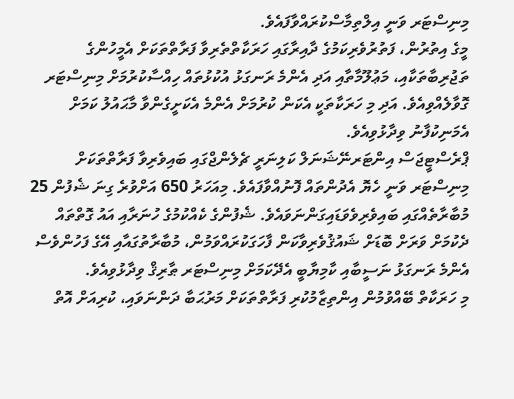މިނިސްޓަރ ވަނީ އިލްތިމާސްކުރައްވާފައެވެ.
މީގެ އިތުރުން، ފަތުރުވެރިކަމުގެ ދާއިރާގައި ހަރަކާތްތެރިވާ ފަރާތްތަކަށް އެމީހުންގެ ތަޖުރިބާތަކާއި، މަޢުލޫމާތާއި އަދި އެންމެ ރަނގަޅު އުކުޅުތައް ހިއްސާކުރުމަށް މިނިސްޓަރ ގޮވާލެއްވިއެވެ. އަދި މި ހަރަކާތަކީ އެކަން ކުރުމަށް އެންމެ އެކަށީގެންވާ މާޙައުލު ކަމަށް އެމަނިކުފާނު ވިދާޅުވިއެވެ.
ޕްރެސްޓީޖަސް އިންޓަރނޭޝަނަލް ކަލިނަރީ ޗެލެންޖްގައި ބައިވެރިވާ ފަރާތްތަކަށް މިނިސްޓަރ ވަނީ ހެޔޮ އެދުންތައް ފޮނުއްވާފައެވެ. މިއަހަރު 650 އަށްވުރެ ގިނަ ޝެފުން 25 މުބާރާތެއްގައި ބައިވެރިވެވަޑައިގަންނަވައެވެ. ޝެފުންގެ ކެއްކުމުގެ ހުނަރާއި އައު ގޮތްތައް ދެކުމަށް ވަރަށް ބޮޑަށް ޝައުޤުވެރިވާކަން ފާހަގަކުރައްވަމުން، މުބާރާތުގައާއި އޭގެ ފަހުންވެސް އެންމެ ރަނގަޅު ނަސީބާއި ކާމިޔާބީ އެދޭކަމަށް މިނިސްޓަރ ޠާރިޤް ވިދާޅުވިއެވެ.
މި ހަރަކާތް ބޭއްވުމުން އިންތިޒާމުކުރި ފަރާތްތަކަށް މަރުޙަބާ ދަންނަވައި، ކުރިއަށް އޮތް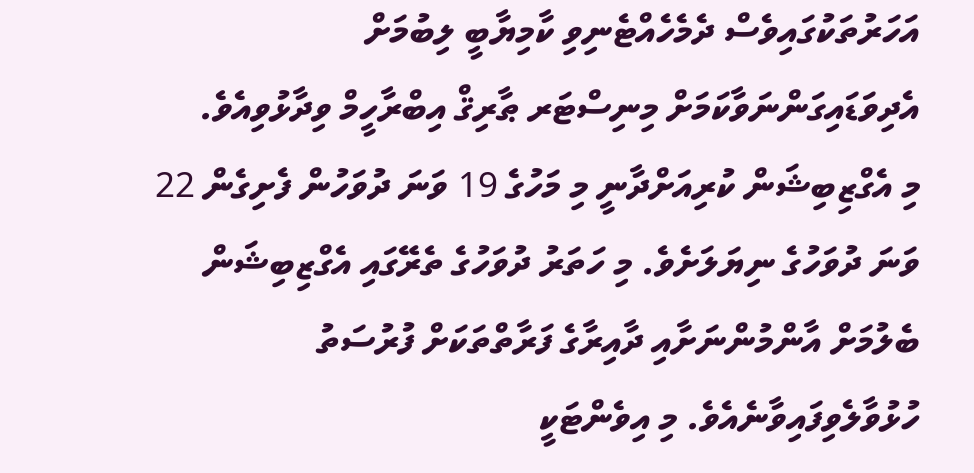އަހަރުތަކުގައިވެސް ދެމެހެއްޓެނިވި ކާމިޔާބީ ލިބުމަށް އެދިވަޑައިގަންނަވާކަމަށް މިނިސްޓަރ ޠާރިޤް އިބްރާހީމް ވިދާޅުވިއެވެ.
މި އެގްޒިބިޝަން ކުރިއަށްދާނީ މި މަހުގެ 19 ވަނަ ދުވަހުން ފެށިގެން 22 ވަނަ ދުވަހުގެ ނިޔަލަށެވެ. މި ހަތަރު ދުވަހުގެ ތެރޭގައި އެގްޒިބިޝަން ބެލުމަށް އާންމުންނަށާއި ދާއިރާގެ ފަރާތްތަކަށް ފުރުސަތު ހުޅުވާލެވިފައިވާނެއެވެ. މި އިވެންޓަކީ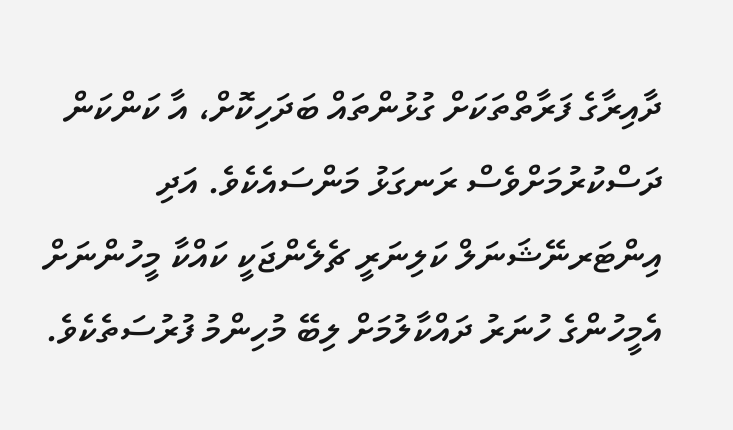ދާއިރާގެ ފަރާތްތަކަށް ގުޅުންތައް ބަދަހިކޮށް، އާ ކަންކަން ދަސްކުރުމަށްވެސް ރަނގަޅު މަންސައެކެވެ. އަދި އިންޓަރނޭޝަނަލް ކަލިނަރީ ޗެލެންޖަކީ ކައްކާ މީހުންނަށް އެމީހުންގެ ހުނަރު ދައްކާލުމަށް ލިބޭ މުހިންމު ފުރުސަތެކެވެ.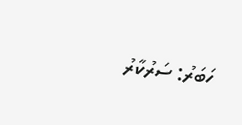ހަބަރު: ސަރުކާރު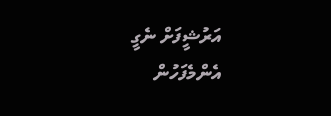އަރުޝީފަށް ނެގީ
އެންމެފަހުން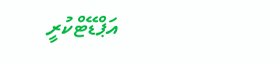އަޕްޑޭޓްކުރީ